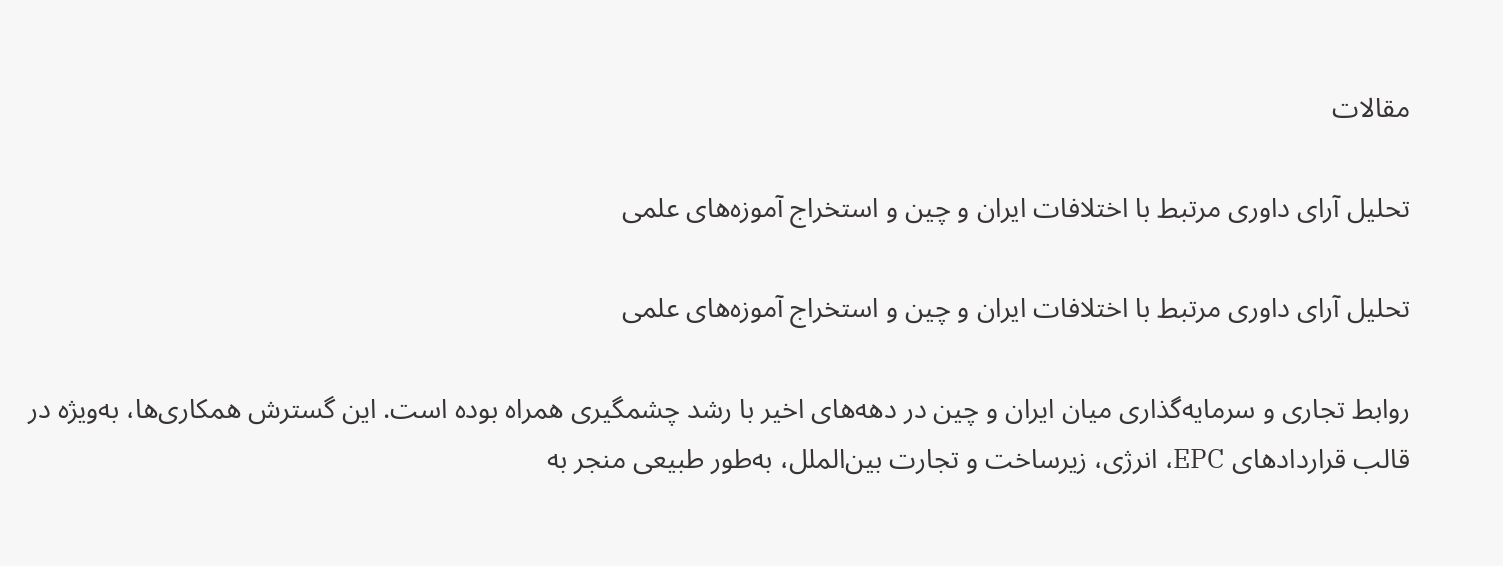مقالات

تحلیل آرای داوری مرتبط با اختلافات ایران و چین و استخراج آموزه‌های علمی

تحلیل آرای داوری مرتبط با اختلافات ایران و چین و استخراج آموزه‌های علمی

روابط تجاری و سرمایه‌گذاری میان ایران و چین در دهه‌های اخیر با رشد چشمگیری همراه بوده است. این گسترش همکاری‌ها، به‌ویژه در قالب قراردادهای EPC، انرژی، زیرساخت و تجارت بین‌الملل، به‌طور طبیعی منجر به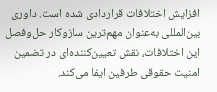افزایش اختلافات قراردادی شده است. داوری بین‌المللی به‌عنوان مهم‌ترین سازوکار حل‌وفصل این اختلافات، نقش تعیین‌کننده‌ای در تضمین امنیت حقوقی طرفین ایفا می‌کند.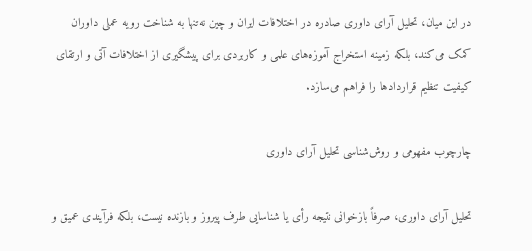در این میان، تحلیل آرای داوری صادره در اختلافات ایران و چین نه‌تنها به شناخت رویه عملی داوران کمک می‌کند، بلکه زمینه استخراج آموزه‌های علمی و کاربردی برای پیشگیری از اختلافات آتی و ارتقای کیفیت تنظیم قراردادها را فراهم می‌سازد.

چارچوب مفهومی و روش‌شناسی تحلیل آرای داوری

تحلیل آرای داوری، صرفاً بازخوانی نتیجه رأی یا شناسایی طرف پیروز و بازنده نیست، بلکه فرآیندی عمیق و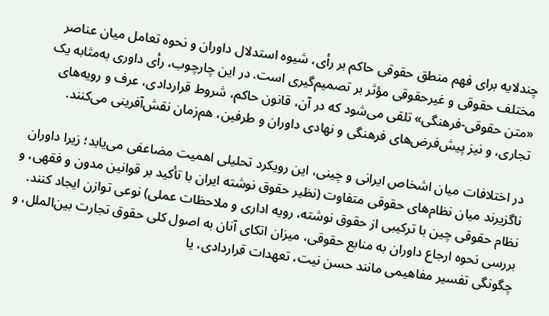چندلایه برای فهم منطق حقوقی حاکم بر رأی، شیوه استدلال داوران و نحوه تعامل میان عناصر مختلف حقوقی و غیرحقوقی مؤثر بر تصمیم‌گیری است. در این چارچوب، رأی داوری به‌مثابه یک «متن حقوقی-فرهنگی» تلقی می‌شود که در آن، قانون حاکم، شروط قراردادی، عرف و رویه‌های تجاری، و نیز پیش‌فرض‌های فرهنگی و نهادی داوران و طرفین، هم‌زمان نقش‌آفرینی می‌کنند.

در اختلافات میان اشخاص ایرانی و چینی، این رویکرد تحلیلی اهمیت مضاعفی می‌یابد؛ زیرا داوران ناگزیرند میان نظام‌های حقوقی متفاوت (نظیر حقوق نوشته ایران با تأکید بر قوانین مدون و فقهی، و نظام حقوقی چین با ترکیبی از حقوق نوشته، رویه اداری و ملاحظات عملی) نوعی توازن ایجاد کنند. بررسی نحوه ارجاع داوران به منابع حقوقی، میزان اتکای آنان به اصول کلی حقوق تجارت بین‌الملل، و چگونگی تفسیر مفاهیمی مانند حسن نیت، تعهدات قراردادی، یا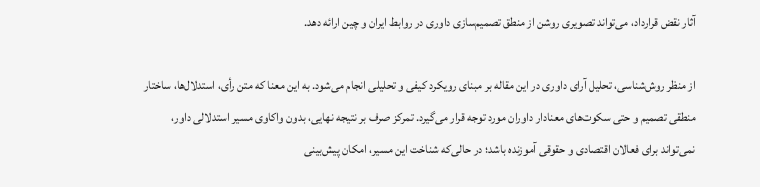آثار نقض قرارداد، می‌تواند تصویری روشن از منطق تصمیم‌سازی داوری در روابط ایران و چین ارائه دهد.

از منظر روش‌شناسی، تحلیل آرای داوری در این مقاله بر مبنای رویکرد کیفی و تحلیلی انجام می‌شود. به این معنا که متن رأی، استدلال‌ها، ساختار منطقی تصمیم و حتی سکوت‌های معنادار داوران مورد توجه قرار می‌گیرد. تمرکز صرف بر نتیجه نهایی، بدون واکاوی مسیر استدلالی داور، نمی‌تواند برای فعالان اقتصادی و حقوقی آموزنده باشد؛ در حالی‌که شناخت این مسیر، امکان پیش‌بینی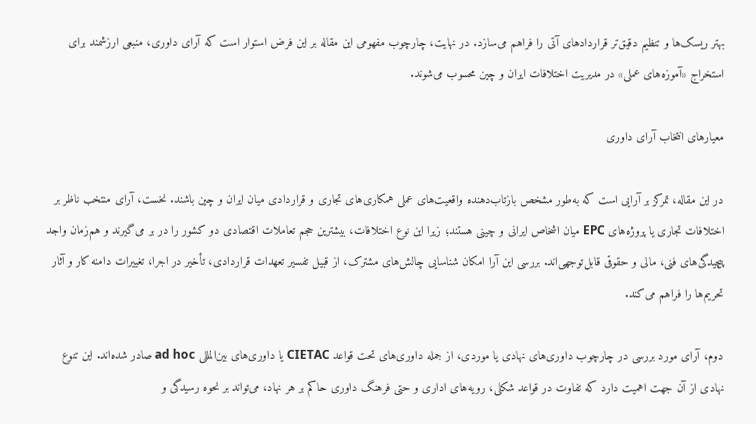بهتر ریسک‌ها و تنظیم دقیق‌تر قراردادهای آتی را فراهم می‌سازد. در نهایت، چارچوب مفهومی این مقاله بر این فرض استوار است که آرای داوری، منبعی ارزشمند برای استخراج «آموزه‌های عملی» در مدیریت اختلافات ایران و چین محسوب می‌شوند.

معیارهای انتخاب آرای داوری

در این مقاله، تمرکز بر آرایی است که به‌طور مشخص بازتاب‌دهنده واقعیت‌های عملی همکاری‌های تجاری و قراردادی میان ایران و چین باشند. نخست، آرای منتخب ناظر بر اختلافات تجاری یا پروژه‌های EPC میان اشخاص ایرانی و چینی هستند؛ زیرا این نوع اختلافات، بیشترین حجم تعاملات اقتصادی دو کشور را در بر می‌گیرند و هم‌زمان واجد پیچیدگی‌های فنی، مالی و حقوقی قابل‌توجهی‌اند. بررسی این آرا امکان شناسایی چالش‌های مشترک، از قبیل تفسیر تعهدات قراردادی، تأخیر در اجرا، تغییرات دامنه کار و آثار تحریم‌ها را فراهم می‌کند.

دوم، آرای مورد بررسی در چارچوب داوری‌های نهادی یا موردی، از جمله داوری‌های تحت قواعد CIETAC یا داوری‌های بین‌المللی ad hoc صادر شده‌اند. این تنوع نهادی از آن جهت اهمیت دارد که تفاوت در قواعد شکلی، رویه‌های اداری و حتی فرهنگ داوری حاکم بر هر نهاد، می‌تواند بر نحوه رسیدگی و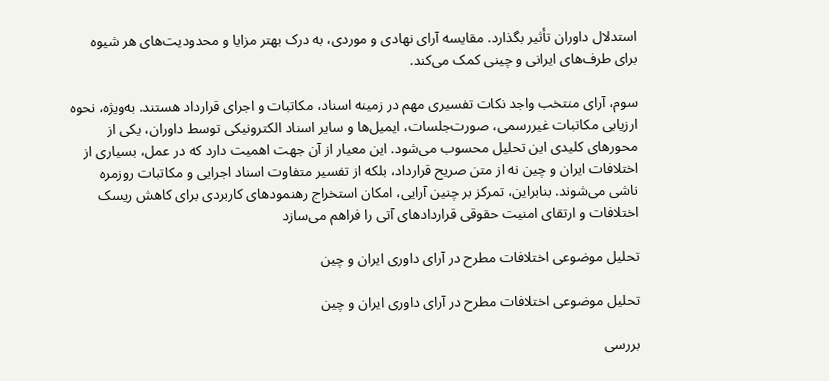استدلال داوران تأثیر بگذارد. مقایسه آرای نهادی و موردی، به درک بهتر مزایا و محدودیت‌های هر شیوه برای طرف‌های ایرانی و چینی کمک می‌کند.

سوم، آرای منتخب واجد نکات تفسیری مهم در زمینه اسناد، مکاتبات و اجرای قرارداد هستند. به‌ویژه، نحوه ارزیابی مکاتبات غیررسمی، صورت‌جلسات، ایمیل‌ها و سایر اسناد الکترونیکی توسط داوران، یکی از محورهای کلیدی این تحلیل محسوب می‌شود. این معیار از آن جهت اهمیت دارد که در عمل، بسیاری از اختلافات ایران و چین نه از متن صریح قرارداد، بلکه از تفسیر متفاوت اسناد اجرایی و مکاتبات روزمره ناشی می‌شوند. بنابراین، تمرکز بر چنین آرایی، امکان استخراج رهنمودهای کاربردی برای کاهش ریسک اختلافات و ارتقای امنیت حقوقی قراردادهای آتی را فراهم می‌سازد

تحلیل موضوعی اختلافات مطرح در آرای داوری ایران و چین

تحلیل موضوعی اختلافات مطرح در آرای داوری ایران و چین

بررسی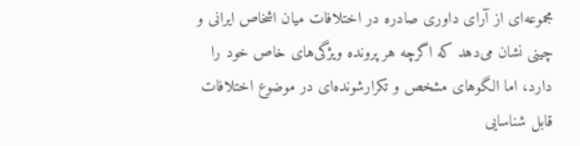مجموعه‌ای از آرای داوری صادره در اختلافات میان اشخاص ایرانی و چینی نشان می‌دهد که اگرچه هر پرونده ویژگی‌های خاص خود را دارد، اما الگوهای مشخص و تکرارشونده‌ای در موضوع اختلافات قابل شناسایی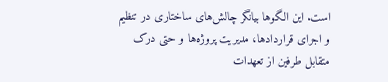است. این الگوها بیانگر چالش‌های ساختاری در تنظیم و اجرای قراردادها، مدیریت پروژه‌ها و حتی درک متقابل طرفین از تعهدات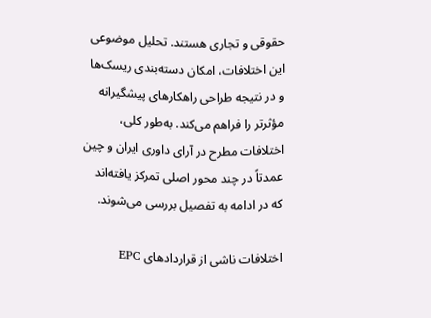حقوقی و تجاری هستند. تحلیل موضوعی این اختلافات، امکان دسته‌بندی ریسک‌ها و در نتیجه طراحی راهکارهای پیشگیرانه مؤثرتر را فراهم می‌کند. به‌طور کلی، اختلافات مطرح در آرای داوری ایران و چین عمدتاً در چند محور اصلی تمرکز یافته‌اند که در ادامه به تفصیل بررسی می‌شوند.

اختلافات ناشی از قراردادهای EPC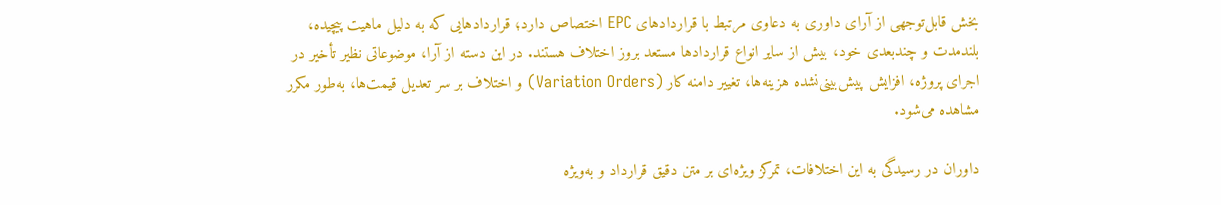بخش قابل‌توجهی از آرای داوری به دعاوی مرتبط با قراردادهای EPC اختصاص دارد؛ قراردادهایی که به دلیل ماهیت پیچیده، بلندمدت و چندبعدی خود، بیش از سایر انواع قراردادها مستعد بروز اختلاف هستند. در این دسته از آرا، موضوعاتی نظیر تأخیر در اجرای پروژه، افزایش پیش‌بینی‌نشده هزینه‌ها، تغییر دامنه کار (Variation Orders) و اختلاف بر سر تعدیل قیمت‌ها، به‌طور مکرر مشاهده می‌شود.

داوران در رسیدگی به این اختلافات، تمرکز ویژه‌ای بر متن دقیق قرارداد و به‌ویژه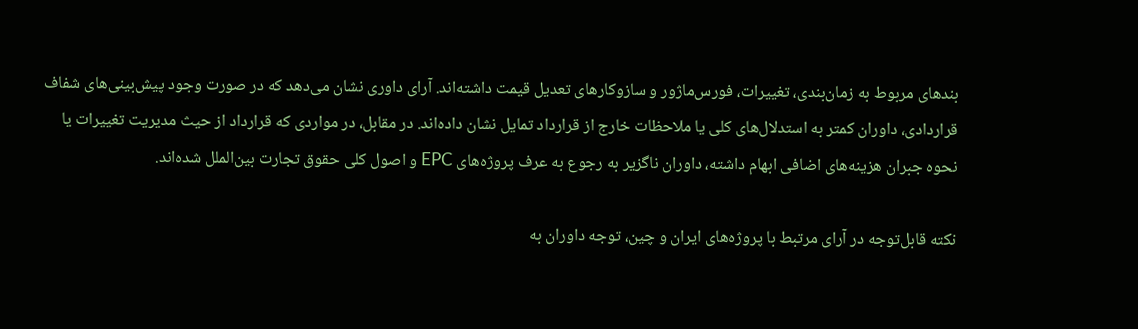بندهای مربوط به زمان‌بندی، تغییرات، فورس‌ماژور و سازوکارهای تعدیل قیمت داشته‌اند. آرای داوری نشان می‌دهد که در صورت وجود پیش‌بینی‌های شفاف قراردادی، داوران کمتر به استدلال‌های کلی یا ملاحظات خارج از قرارداد تمایل نشان داده‌اند. در مقابل، در مواردی که قرارداد از حیث مدیریت تغییرات یا نحوه جبران هزینه‌های اضافی ابهام داشته، داوران ناگزیر به رجوع به عرف پروژه‌های EPC و اصول کلی حقوق تجارت بین‌الملل شده‌اند.

نکته قابل‌توجه در آرای مرتبط با پروژه‌های ایران و چین، توجه داوران به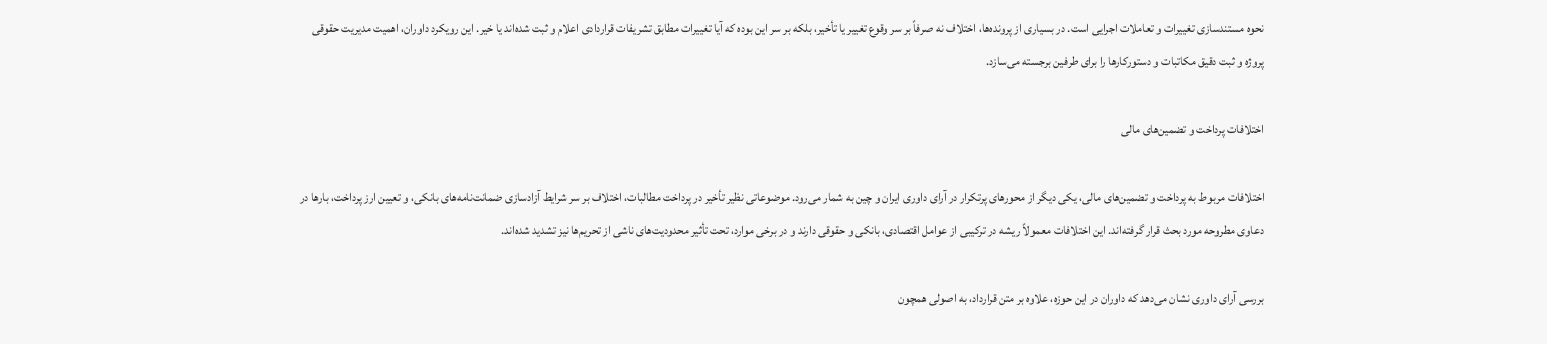نحوه مستندسازی تغییرات و تعاملات اجرایی است. در بسیاری از پرونده‌ها، اختلاف نه صرفاً بر سر وقوع تغییر یا تأخیر، بلکه بر سر این بوده که آیا تغییرات مطابق تشریفات قراردادی اعلام و ثبت شده‌اند یا خیر. این رویکرد داوران، اهمیت مدیریت حقوقی پروژه و ثبت دقیق مکاتبات و دستورکارها را برای طرفین برجسته می‌سازد.

اختلافات پرداخت و تضمین‌های مالی

اختلافات مربوط به پرداخت و تضمین‌های مالی، یکی دیگر از محورهای پرتکرار در آرای داوری ایران و چین به شمار می‌رود. موضوعاتی نظیر تأخیر در پرداخت مطالبات، اختلاف بر سر شرایط آزادسازی ضمانت‌نامه‌های بانکی، و تعیین ارز پرداخت، بارها در دعاوی مطروحه مورد بحث قرار گرفته‌اند. این اختلافات معمولاً ریشه در ترکیبی از عوامل اقتصادی، بانکی و حقوقی دارند و در برخی موارد، تحت تأثیر محدودیت‌های ناشی از تحریم‌ها نیز تشدید شده‌اند.

بررسی آرای داوری نشان می‌دهد که داوران در این حوزه، علاوه بر متن قرارداد، به اصولی همچون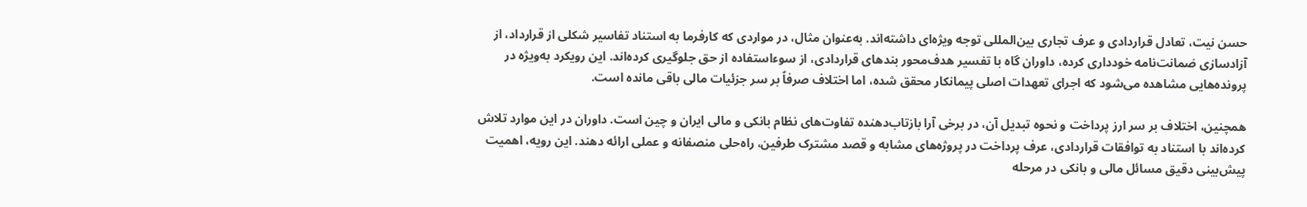حسن نیت، تعادل قراردادی و عرف تجاری بین‌المللی توجه ویژه‌ای داشته‌اند. به‌عنوان مثال، در مواردی که کارفرما به استناد تفاسیر شکلی از قرارداد، از آزادسازی ضمانت‌نامه خودداری کرده، داوران گاه با تفسیر هدف‌محور بندهای قراردادی، از سوءاستفاده از حق جلوگیری کرده‌اند. این رویکرد به‌ویژه در پرونده‌هایی مشاهده می‌شود که اجرای تعهدات اصلی پیمانکار محقق شده، اما اختلاف صرفاً بر سر جزئیات مالی باقی مانده است.

همچنین، اختلاف بر سر ارز پرداخت و نحوه تبدیل آن، در برخی آرا بازتاب‌دهنده تفاوت‌های نظام بانکی و مالی ایران و چین است. داوران در این موارد تلاش کرده‌اند با استناد به توافقات قراردادی، عرف پرداخت در پروژه‌های مشابه و قصد مشترک طرفین، راه‌حلی منصفانه و عملی ارائه دهند. این رویه، اهمیت پیش‌بینی دقیق مسائل مالی و بانکی در مرحله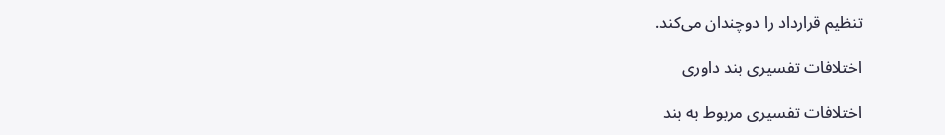تنظیم قرارداد را دوچندان می‌کند.

اختلافات تفسیری بند داوری

اختلافات تفسیری مربوط به بند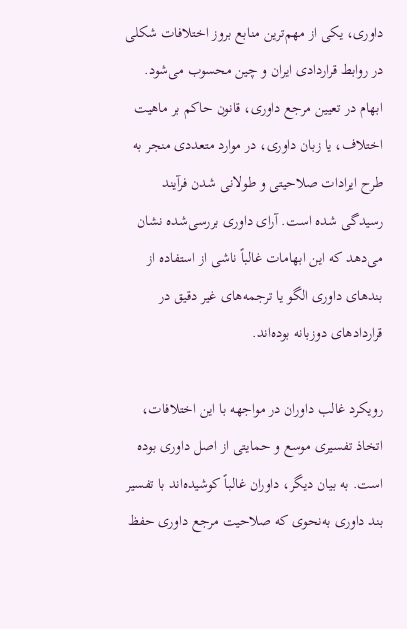داوری، یکی از مهم‌ترین منابع بروز اختلافات شکلی در روابط قراردادی ایران و چین محسوب می‌شود. ابهام در تعیین مرجع داوری، قانون حاکم بر ماهیت اختلاف، یا زبان داوری، در موارد متعددی منجر به طرح ایرادات صلاحیتی و طولانی شدن فرآیند رسیدگی شده است. آرای داوری بررسی‌شده نشان می‌دهد که این ابهامات غالباً ناشی از استفاده از بندهای داوری الگو یا ترجمه‌های غیر دقیق در قراردادهای دوزبانه بوده‌اند.

رویکرد غالب داوران در مواجهه با این اختلافات، اتخاذ تفسیری موسع و حمایتی از اصل داوری بوده است. به بیان دیگر، داوران غالباً کوشیده‌اند با تفسیر بند داوری به‌نحوی که صلاحیت مرجع داوری حفظ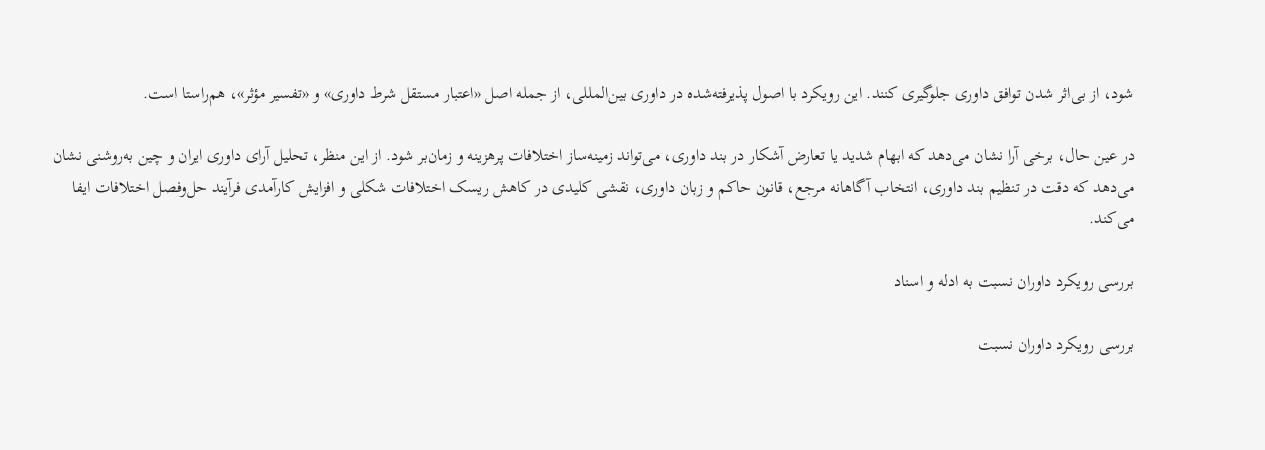شود، از بی‌اثر شدن توافق داوری جلوگیری کنند. این رویکرد با اصول پذیرفته‌شده در داوری بین‌المللی، از جمله اصل «اعتبار مستقل شرط داوری» و «تفسیر مؤثر»، هم‌راستا است.

در عین حال، برخی آرا نشان می‌دهد که ابهام شدید یا تعارض آشکار در بند داوری، می‌تواند زمینه‌ساز اختلافات پرهزینه و زمان‌بر شود. از این منظر، تحلیل آرای داوری ایران و چین به‌روشنی نشان می‌دهد که دقت در تنظیم بند داوری، انتخاب آگاهانه مرجع، قانون حاکم و زبان داوری، نقشی کلیدی در کاهش ریسک اختلافات شکلی و افزایش کارآمدی فرآیند حل‌وفصل اختلافات ایفا می‌کند.

بررسی رویکرد داوران نسبت به ادله و اسناد

بررسی رویکرد داوران نسبت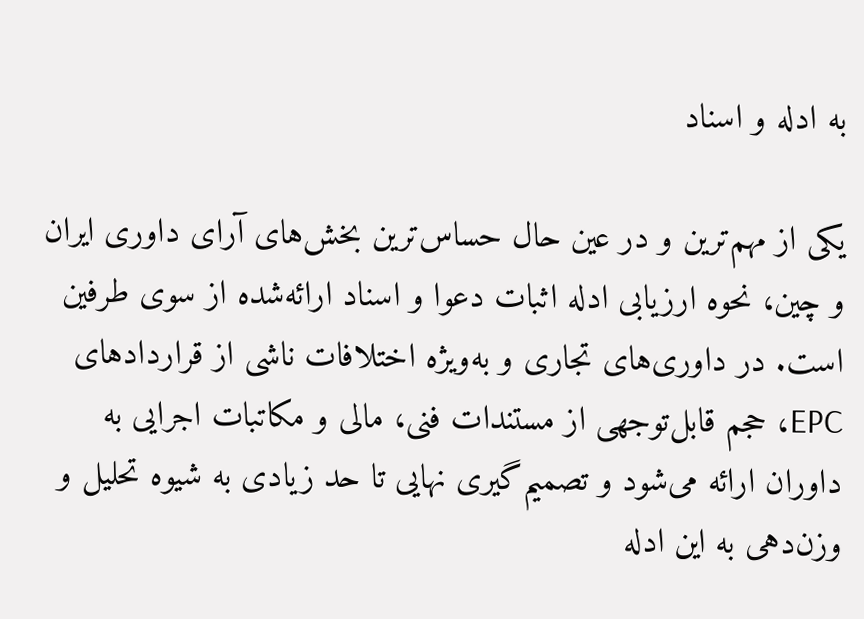به ادله و اسناد

یکی از مهم‌ترین و در عین حال حساس‌ترین بخش‌های آرای داوری ایران و چین، نحوه ارزیابی ادله اثبات دعوا و اسناد ارائه‌شده از سوی طرفین است. در داوری‌های تجاری و به‌ویژه اختلافات ناشی از قراردادهای EPC، حجم قابل‌توجهی از مستندات فنی، مالی و مکاتبات اجرایی به داوران ارائه می‌شود و تصمیم‌گیری نهایی تا حد زیادی به شیوه تحلیل و وزن‌دهی به این ادله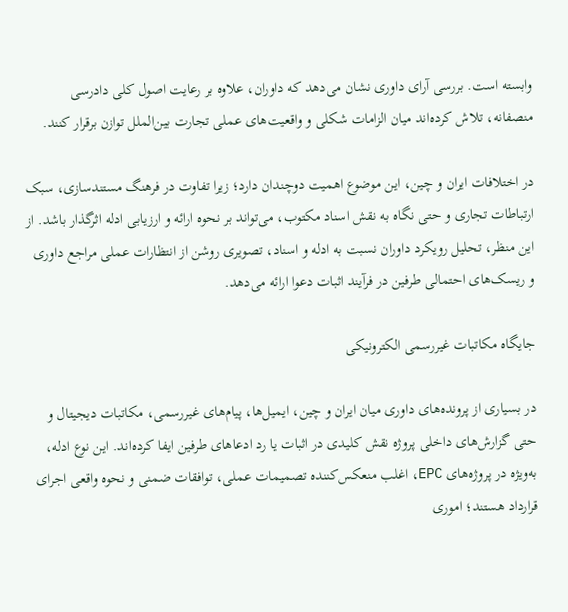وابسته است. بررسی آرای داوری نشان می‌دهد که داوران، علاوه بر رعایت اصول کلی دادرسی منصفانه، تلاش کرده‌اند میان الزامات شکلی و واقعیت‌های عملی تجارت بین‌الملل توازن برقرار کنند.

در اختلافات ایران و چین، این موضوع اهمیت دوچندان دارد؛ زیرا تفاوت در فرهنگ مستندسازی، سبک ارتباطات تجاری و حتی نگاه به نقش اسناد مکتوب، می‌تواند بر نحوه ارائه و ارزیابی ادله اثرگذار باشد. از این منظر، تحلیل رویکرد داوران نسبت به ادله و اسناد، تصویری روشن از انتظارات عملی مراجع داوری و ریسک‌های احتمالی طرفین در فرآیند اثبات دعوا ارائه می‌دهد.

جایگاه مکاتبات غیررسمی الکترونیکی

در بسیاری از پرونده‌های داوری میان ایران و چین، ایمیل‌ها، پیام‌های غیررسمی، مکاتبات دیجیتال و حتی گزارش‌های داخلی پروژه نقش کلیدی در اثبات یا رد ادعاهای طرفین ایفا کرده‌اند. این نوع ادله، به‌ویژه در پروژه‌های EPC، اغلب منعکس‌کننده تصمیمات عملی، توافقات ضمنی و نحوه واقعی اجرای قرارداد هستند؛ اموری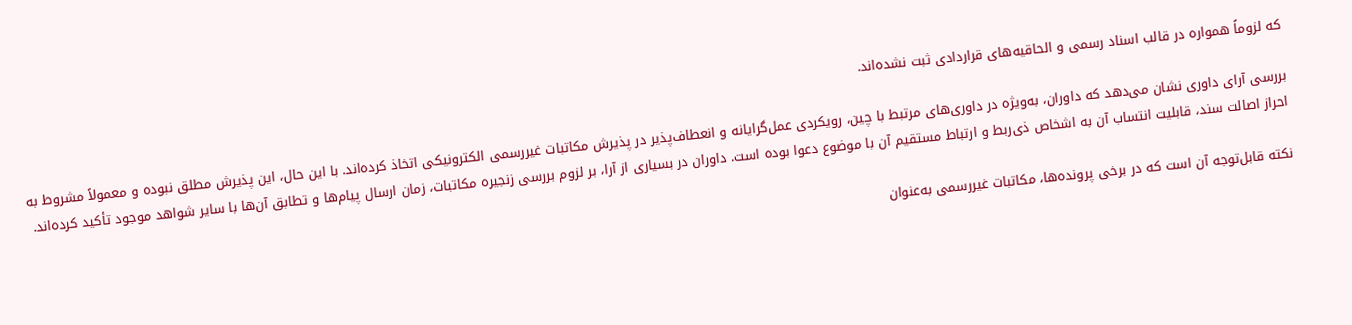که لزوماً همواره در قالب اسناد رسمی و الحاقیه‌های قراردادی ثبت نشده‌اند.

بررسی آرای داوری نشان می‌دهد که داوران، به‌ویژه در داوری‌های مرتبط با چین، رویکردی عمل‌گرایانه و انعطاف‌پذیر در پذیرش مکاتبات غیررسمی الکترونیکی اتخاذ کرده‌اند. با این حال، این پذیرش مطلق نبوده و معمولاً مشروط به احراز اصالت سند، قابلیت انتساب آن به اشخاص ذی‌ربط و ارتباط مستقیم آن با موضوع دعوا بوده است. داوران در بسیاری از آرا، بر لزوم بررسی زنجیره مکاتبات، زمان ارسال پیام‌ها و تطابق آن‌ها با سایر شواهد موجود تأکید کرده‌اند.

نکته قابل‌توجه آن است که در برخی پرونده‌ها، مکاتبات غیررسمی به‌عنوان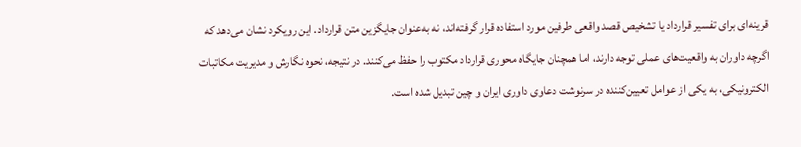قرینه‌ای برای تفسیر قرارداد یا تشخیص قصد واقعی طرفین مورد استفاده قرار گرفته‌اند، نه به‌عنوان جایگزین متن قرارداد. این رویکرد نشان می‌دهد که اگرچه داوران به واقعیت‌های عملی توجه دارند، اما همچنان جایگاه محوری قرارداد مکتوب را حفظ می‌کنند. در نتیجه، نحوه نگارش و مدیریت مکاتبات الکترونیکی، به یکی از عوامل تعیین‌کننده در سرنوشت دعاوی داوری ایران و چین تبدیل شده است.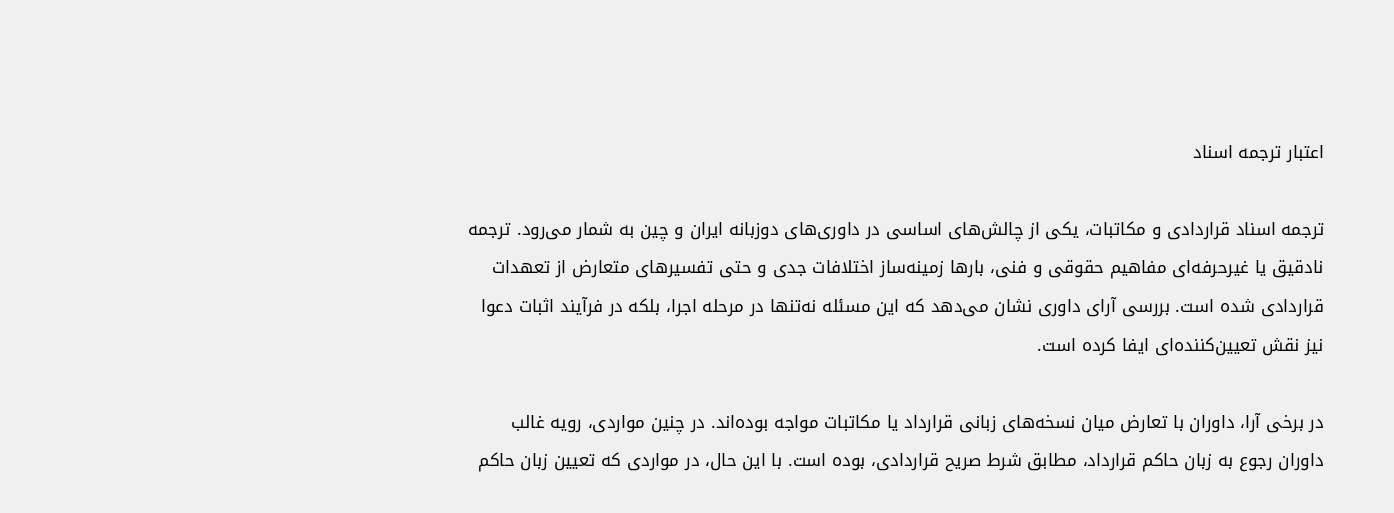اعتبار ترجمه اسناد

ترجمه اسناد قراردادی و مکاتبات، یکی از چالش‌های اساسی در داوری‌های دوزبانه ایران و چین به شمار می‌رود. ترجمه نادقیق یا غیرحرفه‌ای مفاهیم حقوقی و فنی، بارها زمینه‌ساز اختلافات جدی و حتی تفسیرهای متعارض از تعهدات قراردادی شده است. بررسی آرای داوری نشان می‌دهد که این مسئله نه‌تنها در مرحله اجرا، بلکه در فرآیند اثبات دعوا نیز نقش تعیین‌کننده‌ای ایفا کرده است.

در برخی آرا، داوران با تعارض میان نسخه‌های زبانی قرارداد یا مکاتبات مواجه بوده‌اند. در چنین مواردی، رویه غالب داوران رجوع به زبان حاکم قرارداد، مطابق شرط صریح قراردادی، بوده است. با این حال، در مواردی که تعیین زبان حاکم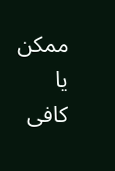ممکن یا کافی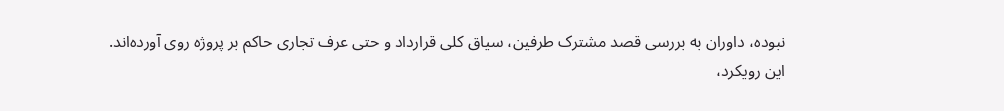نبوده، داوران به بررسی قصد مشترک طرفین، سیاق کلی قرارداد و حتی عرف تجاری حاکم بر پروژه روی آورده‌اند. این رویکرد،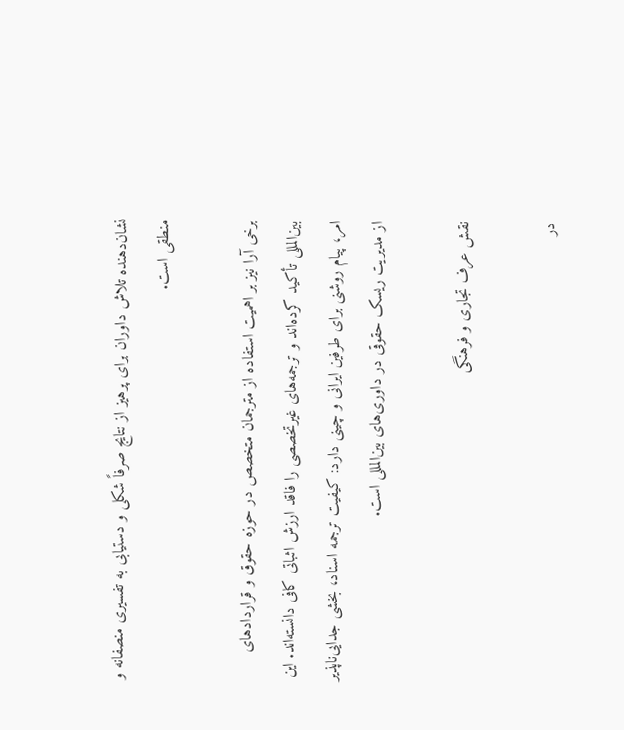نشان‌دهنده تلاش داوران برای پرهیز از نتایج صرفاً شکلی و دستیابی به تفسیری منصفانه و منطقی است.

برخی آرا نیز بر اهمیت استفاده از مترجمان متخصص در حوزه حقوق و قراردادهای بین‌المللی تأکید کرده‌اند و ترجمه‌های غیرتخصصی را فاقد ارزش اثباتی کافی دانسته‌اند. این امر، پیام روشنی برای طرفین ایرانی و چینی دارد: کیفیت ترجمه اسناد، بخشی جدایی‌ناپذیر از مدیریت ریسک حقوقی در داوری‌های بین‌المللی است.

نقش عرف تجاری و فرهنگی

در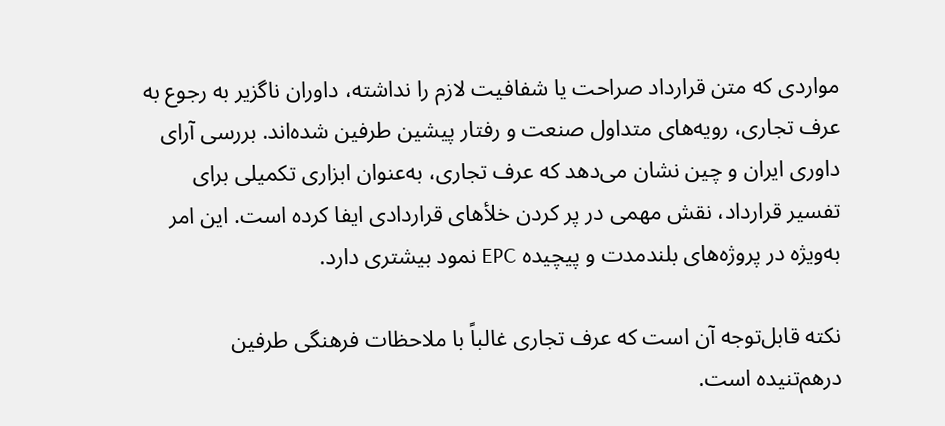مواردی که متن قرارداد صراحت یا شفافیت لازم را نداشته، داوران ناگزیر به رجوع به عرف تجاری، رویه‌های متداول صنعت و رفتار پیشین طرفین شده‌اند. بررسی آرای داوری ایران و چین نشان می‌دهد که عرف تجاری، به‌عنوان ابزاری تکمیلی برای تفسیر قرارداد، نقش مهمی در پر کردن خلأهای قراردادی ایفا کرده است. این امر به‌ویژه در پروژه‌های بلندمدت و پیچیده EPC نمود بیشتری دارد.

نکته قابل‌توجه آن است که عرف تجاری غالباً با ملاحظات فرهنگی طرفین درهم‌تنیده است.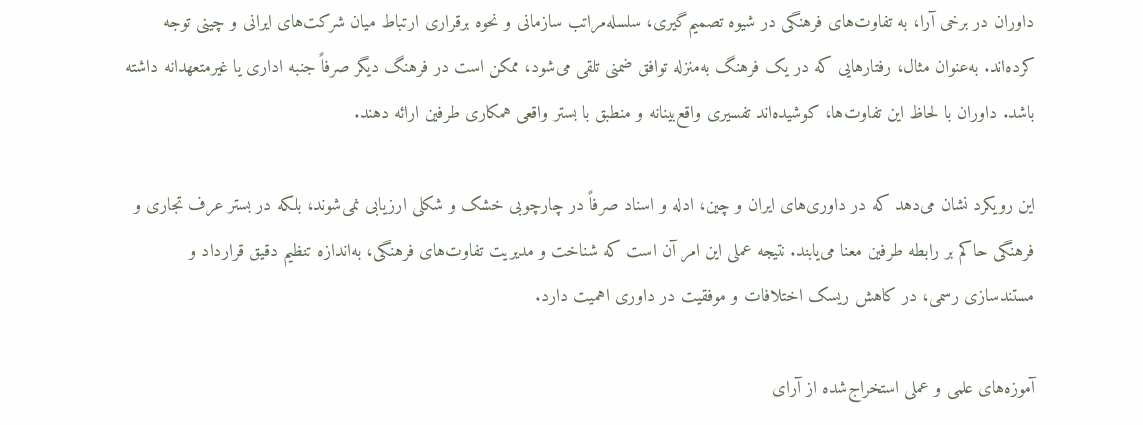داوران در برخی آرا، به تفاوت‌های فرهنگی در شیوه تصمیم‌گیری، سلسله‌مراتب سازمانی و نحوه برقراری ارتباط میان شرکت‌های ایرانی و چینی توجه کرده‌اند. به‌عنوان مثال، رفتارهایی که در یک فرهنگ به‌منزله توافق ضمنی تلقی می‌شود، ممکن است در فرهنگ دیگر صرفاً جنبه اداری یا غیرمتعهدانه داشته باشد. داوران با لحاظ این تفاوت‌ها، کوشیده‌اند تفسیری واقع‌بینانه و منطبق با بستر واقعی همکاری طرفین ارائه دهند.

این رویکرد نشان می‌دهد که در داوری‌های ایران و چین، ادله و اسناد صرفاً در چارچوبی خشک و شکلی ارزیابی نمی‌شوند، بلکه در بستر عرف تجاری و فرهنگی حاکم بر رابطه طرفین معنا می‌یابند. نتیجه عملی این امر آن است که شناخت و مدیریت تفاوت‌های فرهنگی، به‌اندازه تنظیم دقیق قرارداد و مستندسازی رسمی، در کاهش ریسک اختلافات و موفقیت در داوری اهمیت دارد.

آموزه‌های علمی و عملی استخراج‌شده از آرای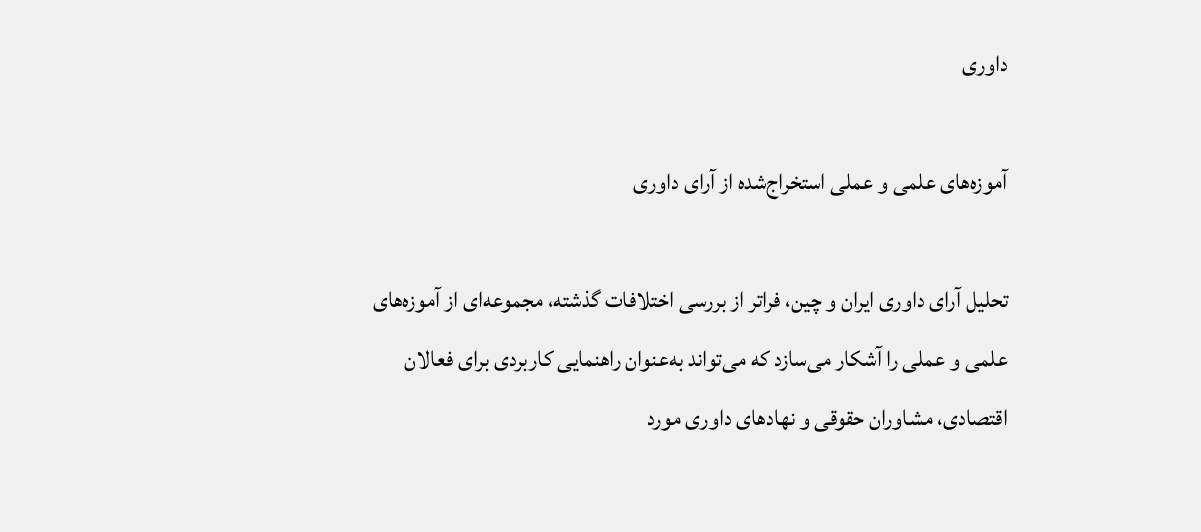داوری

آموزه‌های علمی و عملی استخراج‌شده از آرای داوری

تحلیل آرای داوری ایران و چین، فراتر از بررسی اختلافات گذشته، مجموعه‌ای از آموزه‌های علمی و عملی را آشکار می‌سازد که می‌تواند به‌عنوان راهنمایی کاربردی برای فعالان اقتصادی، مشاوران حقوقی و نهادهای داوری مورد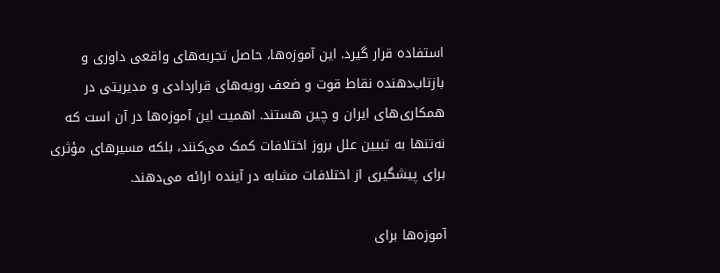استفاده قرار گیرد. این آموزه‌ها، حاصل تجربه‌های واقعی داوری و بازتاب‌دهنده نقاط قوت و ضعف رویه‌های قراردادی و مدیریتی در همکاری‌های ایران و چین هستند. اهمیت این آموزه‌ها در آن است که نه‌تنها به تبیین علل بروز اختلافات کمک می‌کنند، بلکه مسیرهای مؤثری برای پیشگیری از اختلافات مشابه در آینده ارائه می‌دهند.

آموزه‌ها برای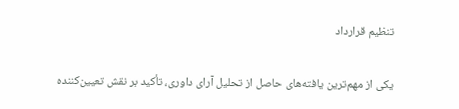تنظیم قرارداد

یکی از مهم‌ترین یافته‌های حاصل از تحلیل آرای داوری، تأکید بر نقش تعیین‌کننده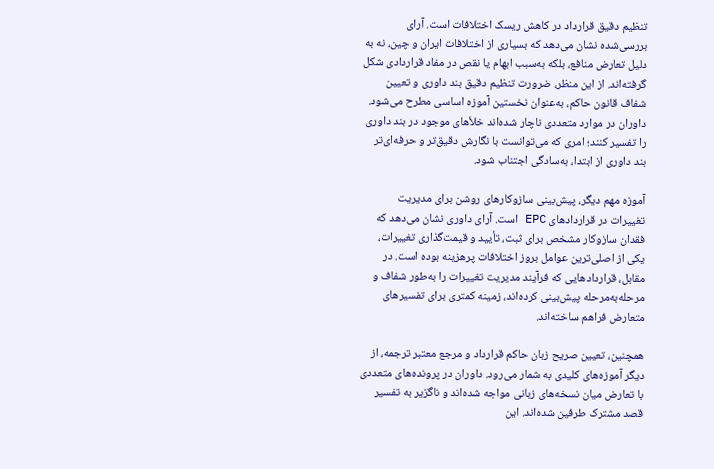تنظیم دقیق قرارداد در کاهش ریسک اختلافات است. آرای بررسی‌شده نشان می‌دهد که بسیاری از اختلافات ایران و چین، نه به دلیل تعارض منافع، بلکه به‌سبب ابهام یا نقص در مفاد قراردادی شکل گرفته‌اند. از این منظر، ضرورت تنظیم دقیق بند داوری و تعیین شفاف قانون حاکم، به‌عنوان نخستین آموزه اساسی مطرح می‌شود. داوران در موارد متعددی ناچار شده‌اند خلأهای موجود در بند داوری را تفسیر کنند؛ امری که می‌توانست با نگارش دقیق‌تر و حرفه‌ای‌تر بند داوری از ابتدا، به‌سادگی اجتناب شود.

آموزه مهم دیگر، پیش‌بینی سازوکارهای روشن برای مدیریت تغییرات در قراردادهای EPC است. آرای داوری نشان می‌دهد که فقدان سازوکار مشخص برای ثبت، تأیید و قیمت‌گذاری تغییرات، یکی از اصلی‌ترین عوامل بروز اختلافات پرهزینه بوده است. در مقابل، قراردادهایی که فرآیند مدیریت تغییرات را به‌طور شفاف و مرحله‌به‌مرحله پیش‌بینی کرده‌اند، زمینه کمتری برای تفسیرهای متعارض فراهم ساخته‌اند.

همچنین، تعیین صریح زبان حاکم قرارداد و مرجع معتبر ترجمه، از دیگر آموزه‌های کلیدی به شمار می‌رود. داوران در پرونده‌های متعددی با تعارض میان نسخه‌های زبانی مواجه شده‌اند و ناگزیر به تفسیر قصد مشترک طرفین شده‌اند. این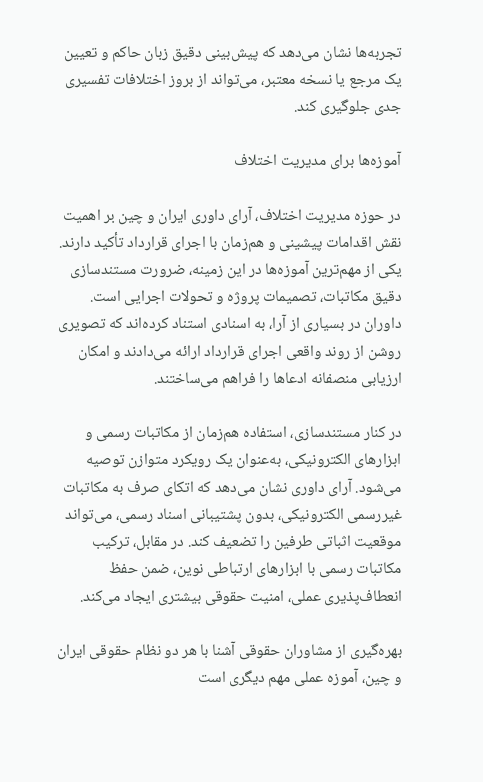تجربه‌ها نشان می‌دهد که پیش‌بینی دقیق زبان حاکم و تعیین یک مرجع یا نسخه معتبر، می‌تواند از بروز اختلافات تفسیری جدی جلوگیری کند.

آموزه‌ها برای مدیریت اختلاف

در حوزه مدیریت اختلاف، آرای داوری ایران و چین بر اهمیت نقش اقدامات پیشینی و هم‌زمان با اجرای قرارداد تأکید دارند. یکی از مهم‌ترین آموزه‌ها در این زمینه، ضرورت مستندسازی دقیق مکاتبات، تصمیمات پروژه و تحولات اجرایی است. داوران در بسیاری از آرا، به اسنادی استناد کرده‌اند که تصویری روشن از روند واقعی اجرای قرارداد ارائه می‌دادند و امکان ارزیابی منصفانه ادعاها را فراهم می‌ساختند.

در کنار مستندسازی، استفاده هم‌زمان از مکاتبات رسمی و ابزارهای الکترونیکی، به‌عنوان یک رویکرد متوازن توصیه می‌شود. آرای داوری نشان می‌دهد که اتکای صرف به مکاتبات غیررسمی الکترونیکی، بدون پشتیبانی اسناد رسمی، می‌تواند موقعیت اثباتی طرفین را تضعیف کند. در مقابل، ترکیب مکاتبات رسمی با ابزارهای ارتباطی نوین، ضمن حفظ انعطاف‌پذیری عملی، امنیت حقوقی بیشتری ایجاد می‌کند.

بهره‌گیری از مشاوران حقوقی آشنا با هر دو نظام حقوقی ایران و چین، آموزه عملی مهم دیگری است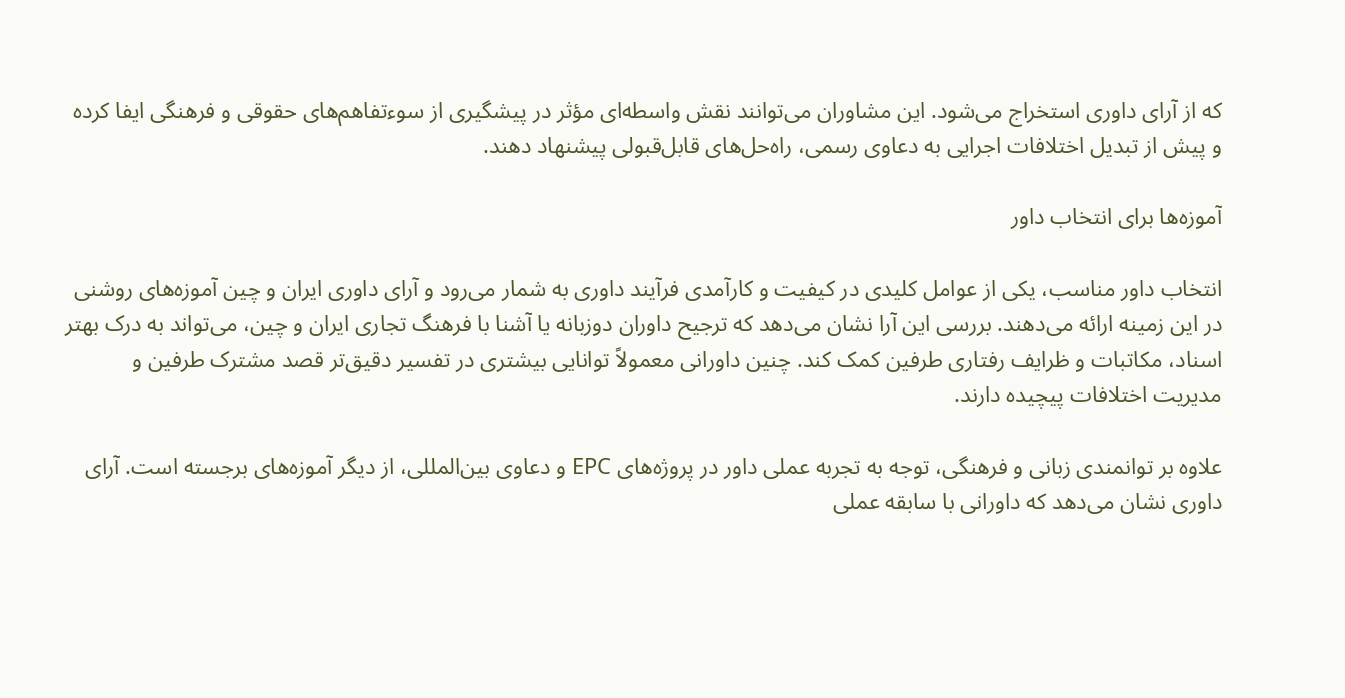که از آرای داوری استخراج می‌شود. این مشاوران می‌توانند نقش واسطه‌ای مؤثر در پیشگیری از سوءتفاهم‌های حقوقی و فرهنگی ایفا کرده و پیش از تبدیل اختلافات اجرایی به دعاوی رسمی، راه‌حل‌های قابل‌قبولی پیشنهاد دهند.

آموزه‌ها برای انتخاب داور

انتخاب داور مناسب، یکی از عوامل کلیدی در کیفیت و کارآمدی فرآیند داوری به شمار می‌رود و آرای داوری ایران و چین آموزه‌های روشنی در این زمینه ارائه می‌دهند. بررسی این آرا نشان می‌دهد که ترجیح داوران دوزبانه یا آشنا با فرهنگ تجاری ایران و چین، می‌تواند به درک بهتر اسناد، مکاتبات و ظرایف رفتاری طرفین کمک کند. چنین داورانی معمولاً توانایی بیشتری در تفسیر دقیق‌تر قصد مشترک طرفین و مدیریت اختلافات پیچیده دارند.

علاوه بر توانمندی زبانی و فرهنگی، توجه به تجربه عملی داور در پروژه‌های EPC و دعاوی بین‌المللی، از دیگر آموزه‌های برجسته است. آرای داوری نشان می‌دهد که داورانی با سابقه عملی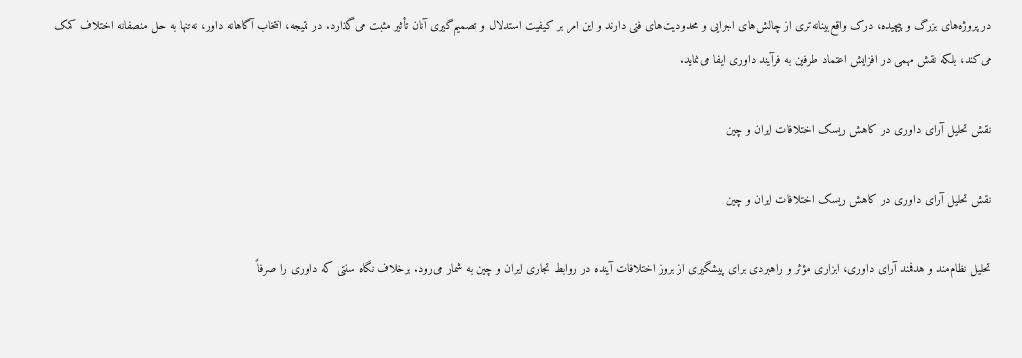در پروژه‌های بزرگ و پیچیده، درک واقع‌بینانه‌تری از چالش‌های اجرایی و محدودیت‌های فنی دارند و این امر بر کیفیت استدلال و تصمیم‌گیری آنان تأثیر مثبت می‌گذارد. در نتیجه، انتخاب آگاهانه داور، نه‌تنها به حل منصفانه اختلاف کمک می‌کند، بلکه نقش مهمی در افزایش اعتماد طرفین به فرآیند داوری ایفا می‌نماید.

نقش تحلیل آرای داوری در کاهش ریسک اختلافات ایران و چین

نقش تحلیل آرای داوری در کاهش ریسک اختلافات ایران و چین

تحلیل نظام‌مند و هدفمند آرای داوری، ابزاری مؤثر و راهبردی برای پیشگیری از بروز اختلافات آینده در روابط تجاری ایران و چین به شمار می‌رود. برخلاف نگاه سنتی که داوری را صرفاً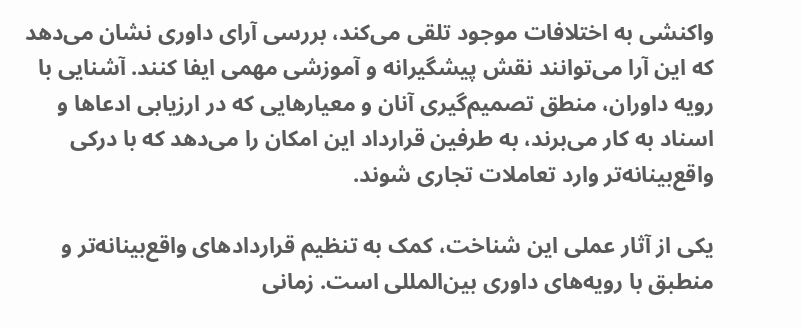واکنشی به اختلافات موجود تلقی می‌کند، بررسی آرای داوری نشان می‌دهد که این آرا می‌توانند نقش پیشگیرانه و آموزشی مهمی ایفا کنند. آشنایی با رویه داوران، منطق تصمیم‌گیری آنان و معیارهایی که در ارزیابی ادعاها و اسناد به کار می‌برند، به طرفین قرارداد این امکان را می‌دهد که با درکی واقع‌بینانه‌تر وارد تعاملات تجاری شوند.

یکی از آثار عملی این شناخت، کمک به تنظیم قراردادهای واقع‌بینانه‌تر و منطبق با رویه‌های داوری بین‌المللی است. زمانی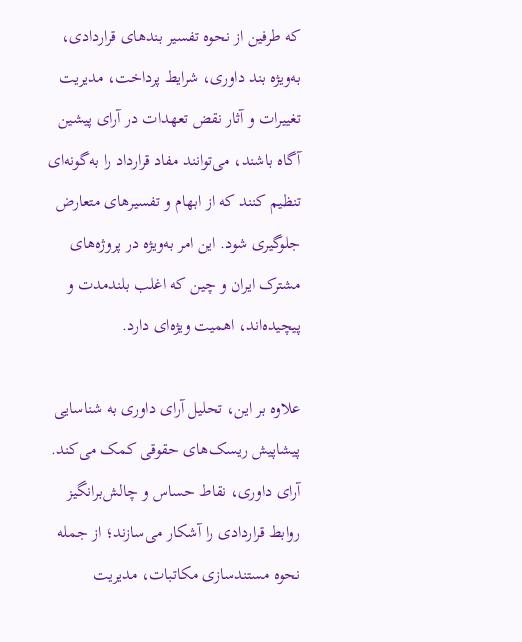که طرفین از نحوه تفسیر بندهای قراردادی، به‌ویژه بند داوری، شرایط پرداخت، مدیریت تغییرات و آثار نقض تعهدات در آرای پیشین آگاه باشند، می‌توانند مفاد قرارداد را به‌گونه‌ای تنظیم کنند که از ابهام و تفسیرهای متعارض جلوگیری شود. این امر به‌ویژه در پروژه‌های مشترک ایران و چین که اغلب بلندمدت و پیچیده‌اند، اهمیت ویژه‌ای دارد.

علاوه بر این، تحلیل آرای داوری به شناسایی پیشاپیش ریسک‌های حقوقی کمک می‌کند. آرای داوری، نقاط حساس و چالش‌برانگیز روابط قراردادی را آشکار می‌سازند؛ از جمله نحوه مستندسازی مکاتبات، مدیریت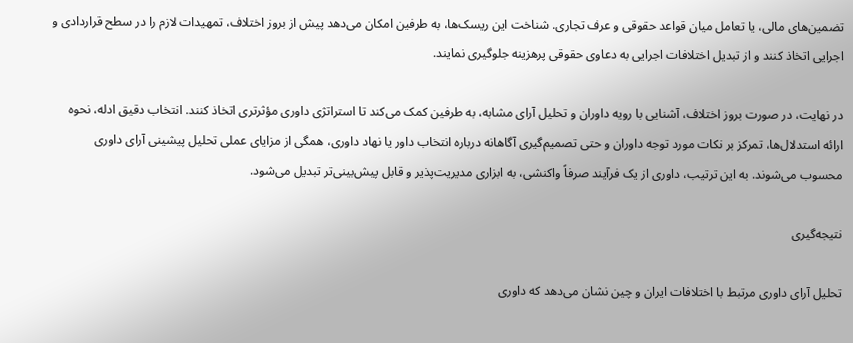تضمین‌های مالی، یا تعامل میان قواعد حقوقی و عرف تجاری. شناخت این ریسک‌ها، به طرفین امکان می‌دهد پیش از بروز اختلاف، تمهیدات لازم را در سطح قراردادی و اجرایی اتخاذ کنند و از تبدیل اختلافات اجرایی به دعاوی حقوقی پرهزینه جلوگیری نمایند.

در نهایت، در صورت بروز اختلاف، آشنایی با رویه داوران و تحلیل آرای مشابه، به طرفین کمک می‌کند تا استراتژی داوری مؤثرتری اتخاذ کنند. انتخاب دقیق ادله، نحوه ارائه استدلال‌ها، تمرکز بر نکات مورد توجه داوران و حتی تصمیم‌گیری آگاهانه درباره انتخاب داور یا نهاد داوری، همگی از مزایای عملی تحلیل پیشینی آرای داوری محسوب می‌شوند. به این ترتیب، داوری از یک فرآیند صرفاً واکنشی، به ابزاری مدیریت‌پذیر و قابل پیش‌بینی‌تر تبدیل می‌شود.

نتیجه‌گیری

تحلیل آرای داوری مرتبط با اختلافات ایران و چین نشان می‌دهد که داوری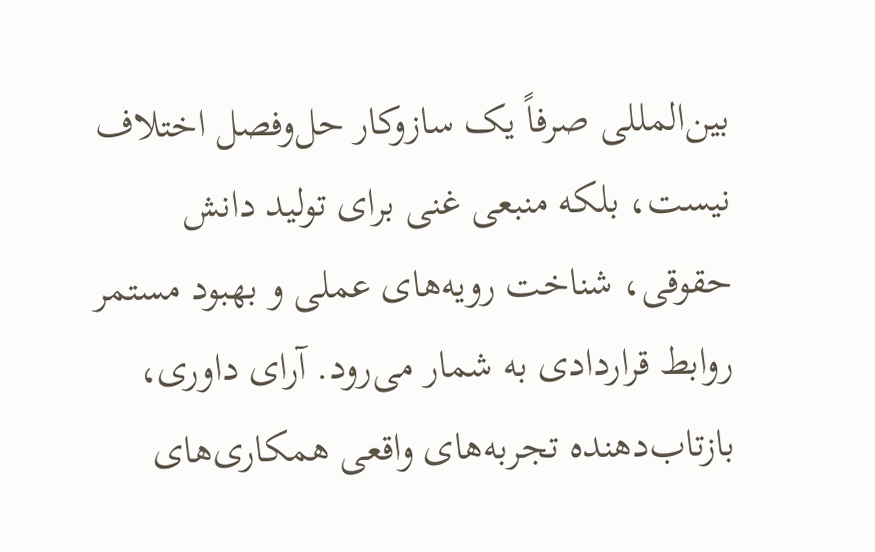بین‌المللی صرفاً یک سازوکار حل‌وفصل اختلاف نیست، بلکه منبعی غنی برای تولید دانش حقوقی، شناخت رویه‌های عملی و بهبود مستمر روابط قراردادی به شمار می‌رود. آرای داوری، بازتاب‌دهنده تجربه‌های واقعی همکاری‌های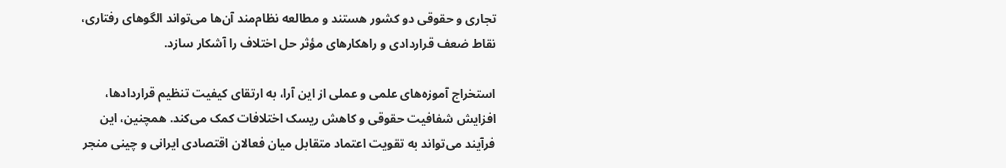تجاری و حقوقی دو کشور هستند و مطالعه نظام‌مند آن‌ها می‌تواند الگوهای رفتاری، نقاط ضعف قراردادی و راهکارهای مؤثر حل اختلاف را آشکار سازد.

استخراج آموزه‌های علمی و عملی از این آرا، به ارتقای کیفیت تنظیم قراردادها، افزایش شفافیت حقوقی و کاهش ریسک اختلافات کمک می‌کند. همچنین، این فرآیند می‌تواند به تقویت اعتماد متقابل میان فعالان اقتصادی ایرانی و چینی منجر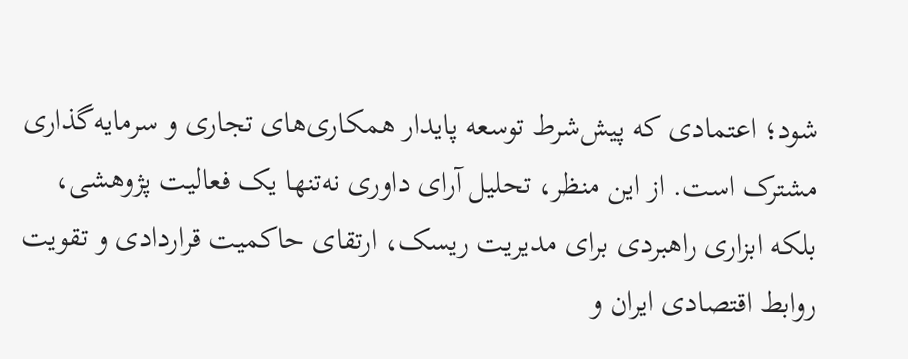شود؛ اعتمادی که پیش‌شرط توسعه پایدار همکاری‌های تجاری و سرمایه‌گذاری مشترک است. از این منظر، تحلیل آرای داوری نه‌تنها یک فعالیت پژوهشی، بلکه ابزاری راهبردی برای مدیریت ریسک، ارتقای حاکمیت قراردادی و تقویت روابط اقتصادی ایران و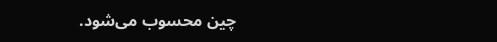چین محسوب می‌شود.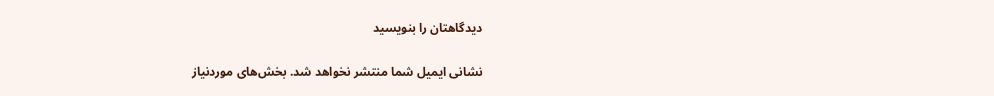دیدگاهتان را بنویسید

نشانی ایمیل شما منتشر نخواهد شد. بخش‌های موردنیاز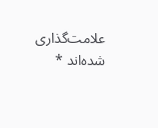علامت‌گذاری شده‌اند *